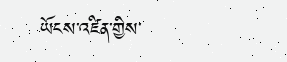ཡོངས་འཛིན་གྱིས་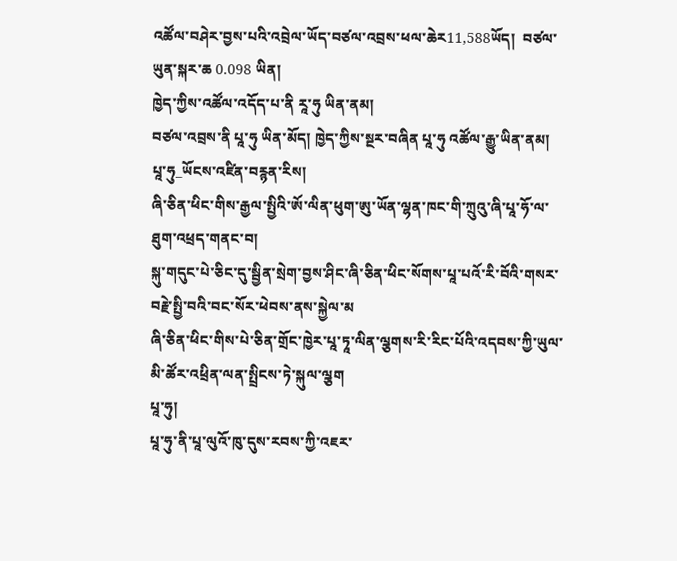འཚོལ་བཤེར་བྱས་པའི་འབྲེལ་ཡོད་བཙལ་འབྲས་ཕལ་ཆེར11,588ཡོད།  བཙལ་ཡུན་སྐར་ཆ 0.098 ཡིན།
ཁྱེད་ཀྱིས་འཚོལ་འདོད་པ་ནི རཱ་ཧུ ཡིན་ནམ།
བཙལ་འབྲས་ནི པཱ་ཧུ ཡིན་མོད། ཁྱེད་ཀྱིས་སྔར་བཞིན པཱ་ཧུ འཚོལ་རྒྱུ་ཡིན་ནམ།
པཱ་ཧུ_ཡོངས་འཛིན་བརྙན་རིས།
ཞི་ཅིན་ཕིང་གིས་རྒྱལ་སྤྱིའི་ཨོ་ལིན་ཕུག་ཨུ་ཡོན་ལྷན་ཁང་གི་ཀྲུའུ་ཞི་པཱ་ཧོ་ལ་ཐུག་འཕྲད་གནང་བ།
སྐུ་གདུང་པེ་ཅིང་དུ་སྦྱིན་སྲེག་བྱས་ཤིང་ཞི་ཅིན་ཕིང་སོགས་པཱ་པའོ་རི་བོའི་གསར་བརྗེ་སྤྱི་བའི་བང་སོར་ཕེབས་ནས་སྐྱེལ་མ
ཞི་ཅིན་ཕིང་གིས་པེ་ཅིན་གྲོང་ཁྱེར་པཱ་ཏཱ་ལིན་ལྕགས་རི་རིང་པོའི་འདབས་ཀྱི་ཡུལ་མི་ཚོར་འཕྲིན་ལན་སྤྲིངས་ཏེ་སྐུལ་ལྕག
པཱ་ཧུ།
པཱ་ཧུ་ནི་པཱ་ལུའོ་ཁུ་དུས་རབས་ཀྱི་འཇར་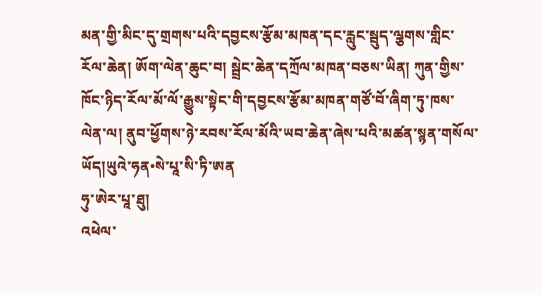མན་གྱི་མིང་དུ་གྲགས་པའི་དབྱངས་རྩོམ་མཁན་དང་རླུང་སྦུད་ལྕགས་གླིང་རོལ་ཆེན། ཨོག་ལེན་ཆུང་བ། སྦྲེང་ཆེན་དཀྲོལ་མཁན་བཅས་ཡིན། ཀུན་གྱིས་ཁོང་ཉིད་རོལ་མོ་ལོ་རྒྱུས་སྟེང་གི་དབྱངས་རྩོམ་མཁན་གཙོ་བོ་ཞིག་ཏུ་ཁས་ལེན་ལ། ནུབ་ཕྱོགས་ཉེ་རབས་རོལ་མོའི་ཡབ་ཆེན་ཞེས་པའི་མཚན་སྙན་གསོལ་ཡོད།ཡུའེ་ཧན•སེ་པཱ་སི་ཏི་ཨན
ཧུ་ཨེར་པཱ་ཐུ།
འཕེལ་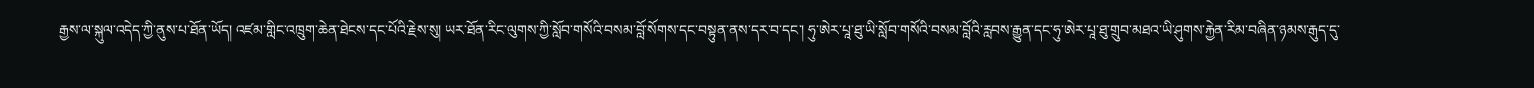རྒྱས་ལ་སྐུལ་འདེད་ཀྱི་ནུས་པ་ཐོན་ཡོད། འཛམ་གླིང་འཁྲུག་ཆེན་ཐེངས་དང་པོའི་རྗེས་སུ། ཡར་ཐོན་རིང་ལུགས་ཀྱི་སློབ་གསོའི་བསམ་བློ་སོགས་དང་བསྟུན་ནས་དར་བ་དང་། ཧུ་ཨེར་པཱ་ཐུ་ཡི་སློབ་གསོའི་བསམ་བློའི་རླབས་རྒྱུན་དང་ཧུ་ཨེར་པཱ་ཐུ་གྲུབ་མཐའ་ཡི་ཤུགས་རྐྱེན་རིམ་བཞིན་ཉམས་རྒུད་དུ་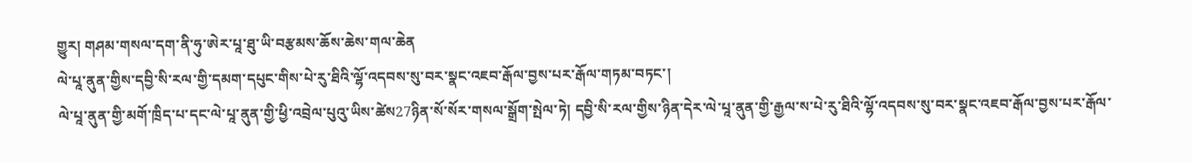གྱུར། གཤམ་གསལ་དག་ནི་ཧུ་ཨེར་པཱ་ཐུ་ཡི་བརྩམས་ཆོས་ཆེས་གལ་ཆེན
ལེ་པཱ་ནུན་གྱིས་དབྱི་སི་རལ་གྱི་དམག་དཔུང་གིས་པེ་རུ་ཐིའི་ལྷོ་འདབས་སུ་བར་སྣང་འཇབ་རྒོལ་བྱས་པར་རྒོལ་གཏམ་བཏང་།
ལེ་པཱ་ནུན་གྱི་མགོ་ཁྲིད་པ་དང་ལེ་པཱ་ནུན་གྱི་ཕྱི་འབྲེལ་པུའུ་ཡིས་ཚེས27ཉིན་སོ་སོར་གསལ་སྒྲོག་སྤེལ་ཏེ། དབྱི་སི་རལ་གྱིས་ཉིན་དེར་ལེ་པཱ་ནུན་གྱི་རྒྱལ་ས་པེ་རུ་ཐིའི་ལྷོ་འདབས་སུ་བར་སྣང་འཇབ་རྒོལ་བྱས་པར་རྒོལ་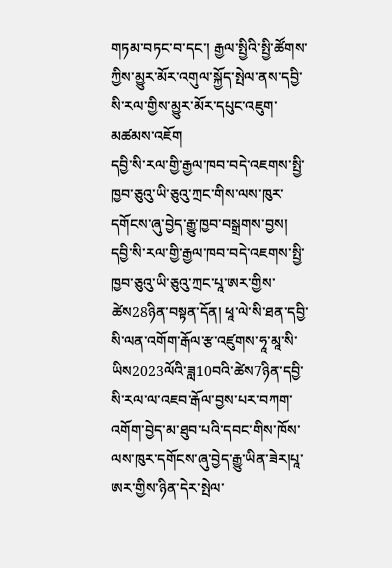གཏམ་བཏང་བ་དང་། རྒྱལ་སྤྱིའི་སྤྱི་ཚོགས་ཀྱིས་མྱུར་མོར་འགུལ་སྐྱོད་སྤེལ་ནས་དབྱི་སི་རལ་གྱིས་མྱུར་མོར་དཔུང་འཇུག་མཚམས་འཇོག
དབྱི་སི་རལ་གྱི་རྒྱལ་ཁབ་བདེ་འཇགས་སྤྱི་ཁྱབ་ཅུའུ་ཡི་ཅུའུ་ཀྲང་གིས་ལས་ཁུར་དགོངས་ཞུ་བྱེད་རྒྱུ་ཁྱབ་བསྒྲགས་བྱས།
དབྱི་སི་རལ་གྱི་རྒྱལ་ཁབ་བདེ་འཇགས་སྤྱི་ཁྱབ་ཅུའུ་ཡི་ཅུའུ་ཀྲང་པཱ་ཨར་གྱིས་ཚེས28ཉིན་བསྟན་དོན། ཕཱ་ལེ་སི་ཐན་དབྱི་སི་ལན་འགོག་རྒོལ་རྩ་འཛུགས་ཧཱ་མཱ་སི་ཡིས2023ལོའི་ཟླ10བའི་ཚེས7ཉིན་དབྱི་སི་རལ་ལ་འཇབ་རྒོལ་བྱས་པར་བཀག་འགོག་བྱེད་མ་ཐུབ་པའི་དབང་གིས་ཁོས་ལས་ཁུར་དགོངས་ཞུ་བྱེད་རྒྱུ་ཡིན་ཟེར།པཱ་ཨར་གྱིས་ཉིན་དེར་སྤེལ་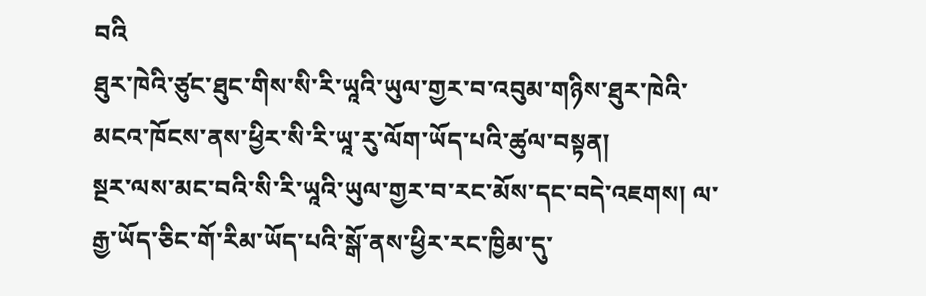བའི
ཐུར་ཁེའི་ཙུང་ཐུང་གིས་སི་རི་ཡཱའི་ཡུལ་གྱར་བ་འབུམ་གཉིས་ཐུར་ཁེའི་མངའ་ཁོངས་ནས་ཕྱིར་སི་རི་ཡཱ་རུ་ལོག་ཡོད་པའི་ཚུལ་བསྟན།
སྔར་ལས་མང་བའི་སི་རི་ཡཱའི་ཡུལ་གྱར་བ་རང་མོས་དང་བདེ་འཇགས། ལ་རྒྱ་ཡོད་ཅིང་གོ་རིམ་ཡོད་པའི་སྒོ་ནས་ཕྱིར་རང་ཁྱིམ་དུ་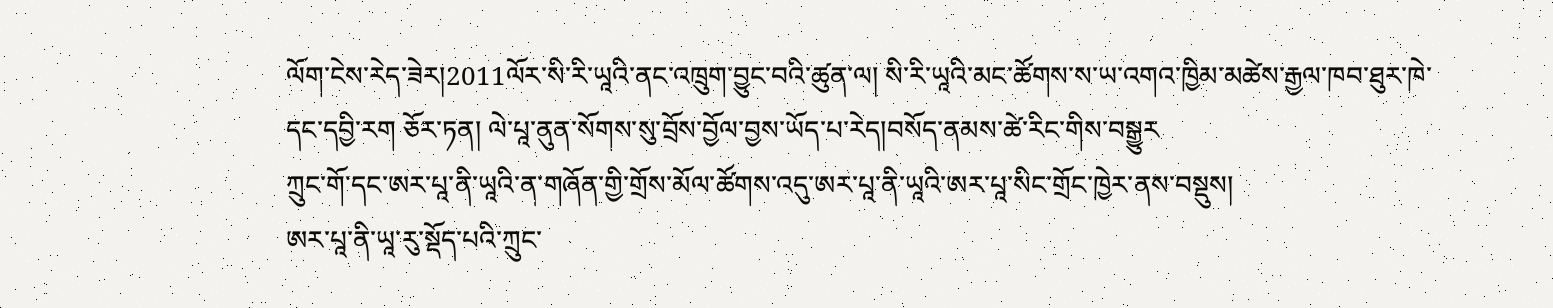ལོག་ངེས་རེད་ཟེར།2011ལོར་སི་རི་ཡཱའི་ནང་འཁྲུག་བྱུང་བའི་ཚུན་ལ། སི་རི་ཡཱའི་མང་ཚོགས་ས་ཡ་འགའ་ཁྱིམ་མཚེས་རྒྱལ་ཁབ་ཐུར་ཁེ་དང་དབྱི་རག ཅོར་ཏན། ལེ་པཱ་ནུན་སོགས་སུ་བྲོས་བྱོལ་བྱས་ཡོད་པ་རེད།བསོད་ནམས་ཚེ་རིང་གིས་བསྒྱུར
ཀྲུང་གོ་དང་ཨར་པཱ་ནི་ཡཱའི་ན་གཞོན་གྱི་གྲོས་མོལ་ཚོགས་འདུ་ཨར་པཱ་ནི་ཡཱའི་ཨར་པཱ་སིང་གྲོང་ཁྱེར་ནས་བསྡུས།
ཨར་པཱ་ནི་ཡཱ་རུ་སྡོད་པའི་ཀྲུང་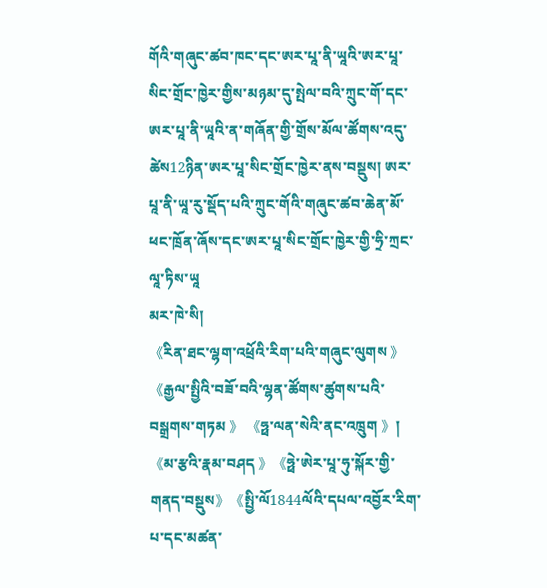གོའི་གཞུང་ཚབ་ཁང་དང་ཨར་པཱ་ནི་ཡཱའི་ཨར་པཱ་སིང་གྲོང་ཁྱེར་གྱིས་མཉམ་དུ་སྤེལ་བའི་ཀྲུང་གོ་དང་ཨར་པཱ་ནི་ཡཱའི་ན་གཞོན་གྱི་གྲོས་མོལ་ཚོགས་འདུ་ཚེས12ཉིན་ཨར་པཱ་སིང་གྲོང་ཁྱེར་ནས་བསྡུས། ཨར་པཱ་ནི་ཡཱ་རུ་སྡོད་པའི་ཀྲུང་གོའི་གཞུང་ཚབ་ཆེན་མོ་ཕང་ཁྲོན་ཞོས་དང་ཨར་པཱ་སིང་གྲོང་ཁྱེར་གྱི་ཧྲི་ཀྲང་ལཱ་ཏིས་ཡཱ
མར་ཁེ་སི།
《རིན་ཐང་ལྷག་འཕྲོའི་རིག་པའི་གཞུང་ལུགས 》 《རྒྱལ་སྤྱིའི་བཟོ་བའི་ལྷན་ཚོགས་ཚུགས་པའི་བསྒྲགས་གཏམ 》 《ཧྥ་ལན་སེའི་ནང་འཁྲུག 》། 《མ་རྩའི་རྣམ་བཤད 》《ཧྥེ་ཨེར་པཱ་ཧུ་སྐོར་གྱི་གནད་བསྡུས》《སྤྱི་ལོ1844ལོའི་དཔལ་འབྱོར་རིག་པ་དང་མཚན་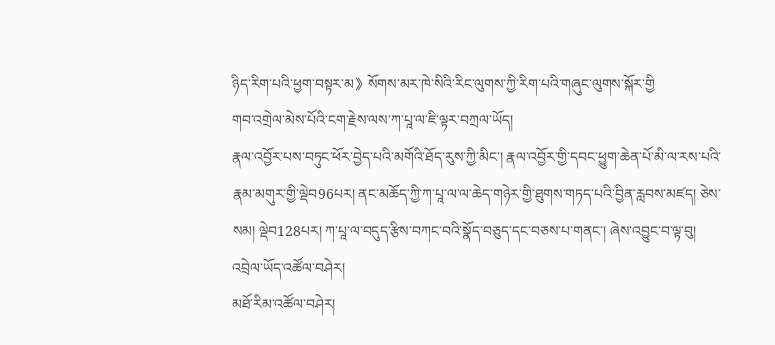ཉིད་རིག་པའི་ཕྱག་བསྟར་མ》སོགས་མར་ཁེ་སིའི་རིང་ལུགས་ཀྱི་རིག་པའི་གཞུང་ལུགས་སྐོར་གྱི
གབ་འགྲེལ་མེས་པོའི་ངག་རྗེས་ལས་ཀ་པཱ་ལ་ཇི་ལྟར་བཀྲལ་ཡོད།
རྣལ་འབྱོར་པས་བཏུང་ཕོར་བྱེད་པའི་མགོའི་ཐོད་རུས་ཀྱི་མིང་། རྣལ་འབྱོར་གྱི་དབང་ཕྱུག་ཆེན་པོ་མི་ལ་རས་པའི་རྣམ་མགུར་གྱི་ལྡེབ96པར། ནང་མཆོད་ཀྱི་ཀ་པཱ་ལ་ལ་ཆེད་གཉེར་གྱི་ཐུགས་གཏད་པའི་བྱིན་རླབས་མཛད། ཅེས་སམ། ལྡེབ128པར། ཀ་པཱ་ལ་བདུད་རྩིས་བཀང་བའི་སྣོད་བཅུད་དང་བཅས་པ་གནང་། ཞེས་འབྱུང་བ་ལྟ་བུ།
འབྲེལ་ཡོད་འཚོལ་བཤེར།
མཐོ་རིམ་འཚོལ་བཤེར།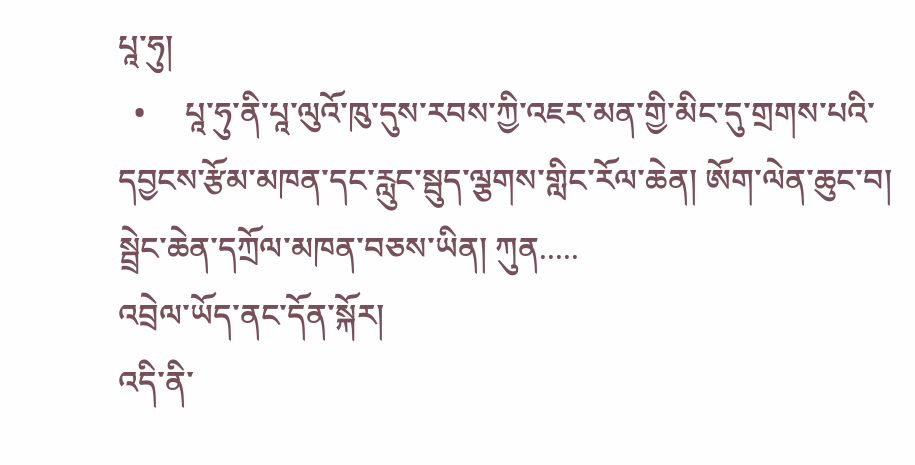པཱ་ཧུ།
  •     པཱ་ཧུ་ནི་པཱ་ལུའོ་ཁུ་དུས་རབས་ཀྱི་འཇར་མན་གྱི་མིང་དུ་གྲགས་པའི་དབྱངས་རྩོམ་མཁན་དང་རླུང་སྦུད་ལྕགས་གླིང་རོལ་ཆེན། ཨོག་ལེན་ཆུང་བ། སྦྲེང་ཆེན་དཀྲོལ་མཁན་བཅས་ཡིན། ཀུན.....
འབྲེལ་ཡོད་ནང་དོན་སྐོར།
འདི་ནི་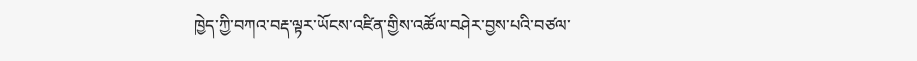ཁྱེད་ཀྱི་བཀའ་བརྡ་ལྟར་ཡོངས་འཛིན་གྱིས་འཚོལ་བཤེར་བྱས་པའི་བཙལ་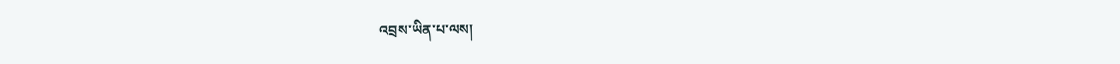འབྲས་ཡིན་པ་ལས།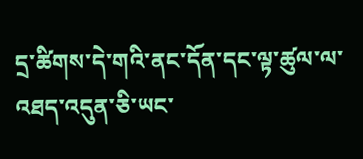དྲ་ཚིགས་དེ་གའི་ནང་དོན་དང་ལྟ་ཚུལ་ལ་འཐད་འདུན་ཅི་ཡང་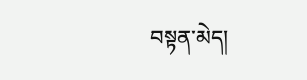བསྟན་མེད།